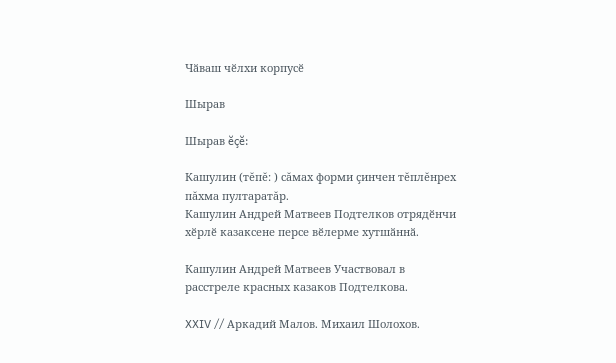Чӑваш чӗлхи корпусӗ

Шырав

Шырав ĕçĕ:

Кашулин (тĕпĕ: ) сăмах форми çинчен тĕплĕнрех пăхма пултаратăр.
Кашулин Андрей Матвеев Подтелков отрядӗнчи хӗрлӗ казаксене персе вӗлерме хутшӑннӑ.

Кашулин Андрей Матвеев Участвовал в расстреле красных казаков Подтелкова.

XXIV // Аркадий Малов. Михаил Шолохов.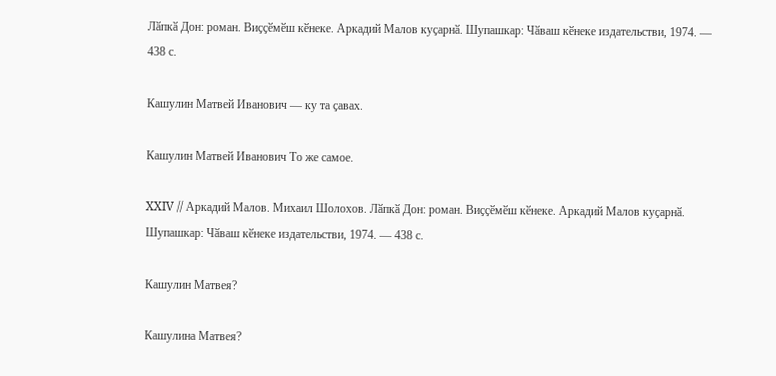Лӑпкӑ Дон: роман. Виҫҫӗмӗш кӗнеке. Аркадий Малов куҫарнӑ. Шупашкар: Чӑваш кӗнеке издательстви, 1974. — 438 с.

Кашулин Матвей Иванович — ку та ҫавах.

Кашулин Матвей Иванович То же самое.

XXIV // Аркадий Малов. Михаил Шолохов. Лӑпкӑ Дон: роман. Виҫҫӗмӗш кӗнеке. Аркадий Малов куҫарнӑ. Шупашкар: Чӑваш кӗнеке издательстви, 1974. — 438 с.

Кашулин Матвея?

Кашулина Матвея?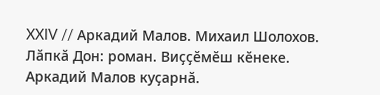XXIV // Аркадий Малов. Михаил Шолохов. Лӑпкӑ Дон: роман. Виҫҫӗмӗш кӗнеке. Аркадий Малов куҫарнӑ.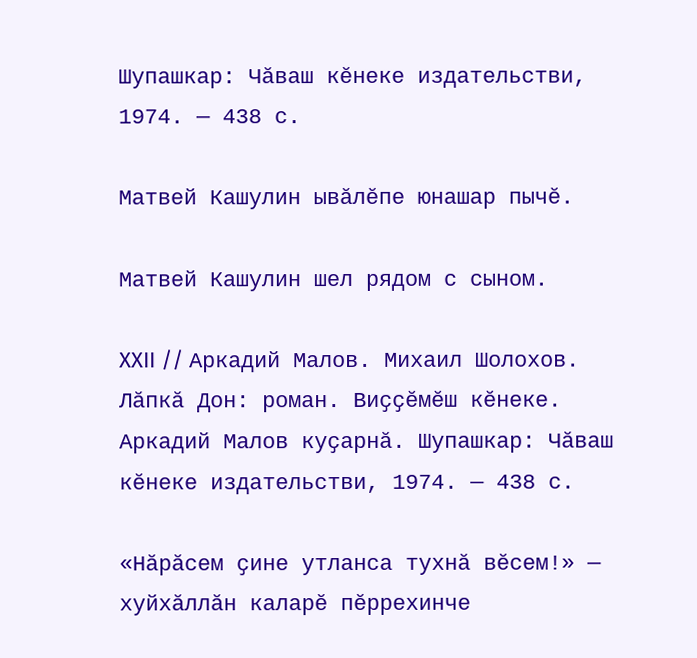Шупашкар: Чӑваш кӗнеке издательстви, 1974. — 438 с.

Матвей Кашулин ывӑлӗпе юнашар пычӗ.

Матвей Кашулин шел рядом с сыном.

XXII // Аркадий Малов. Михаил Шолохов. Лӑпкӑ Дон: роман. Виҫҫӗмӗш кӗнеке. Аркадий Малов куҫарнӑ. Шупашкар: Чӑваш кӗнеке издательстви, 1974. — 438 с.

«Нӑрӑсем ҫине утланса тухнӑ вӗсем!» — хуйхӑллӑн каларӗ пӗррехинче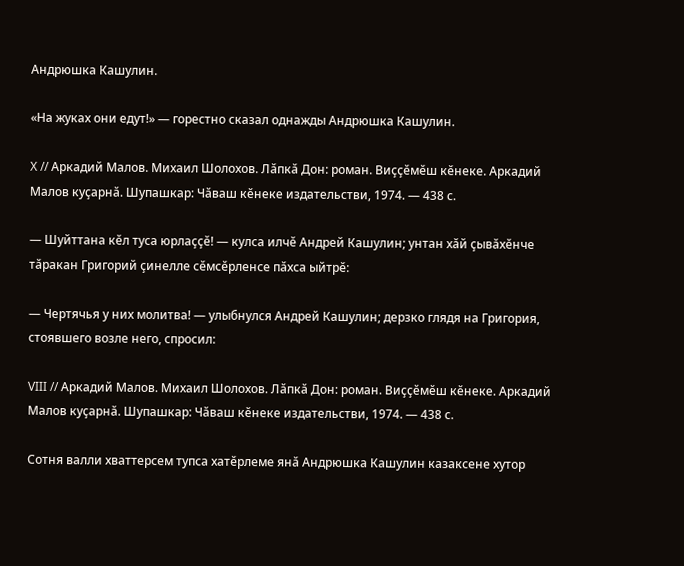Андрюшка Кашулин.

«На жуках они едут!» — горестно сказал однажды Андрюшка Кашулин.

X // Аркадий Малов. Михаил Шолохов. Лӑпкӑ Дон: роман. Виҫҫӗмӗш кӗнеке. Аркадий Малов куҫарнӑ. Шупашкар: Чӑваш кӗнеке издательстви, 1974. — 438 с.

— Шуйттана кӗл туса юрлаҫҫӗ! — кулса илчӗ Андрей Кашулин; унтан хӑй ҫывӑхӗнче тӑракан Григорий ҫинелле сӗмсӗрленсе пӑхса ыйтрӗ:

— Чертячья у них молитва! — улыбнулся Андрей Кашулин; дерзко глядя на Григория, стоявшего возле него, спросил:

VIII // Аркадий Малов. Михаил Шолохов. Лӑпкӑ Дон: роман. Виҫҫӗмӗш кӗнеке. Аркадий Малов куҫарнӑ. Шупашкар: Чӑваш кӗнеке издательстви, 1974. — 438 с.

Сотня валли хваттерсем тупса хатӗрлеме янӑ Андрюшка Кашулин казаксене хутор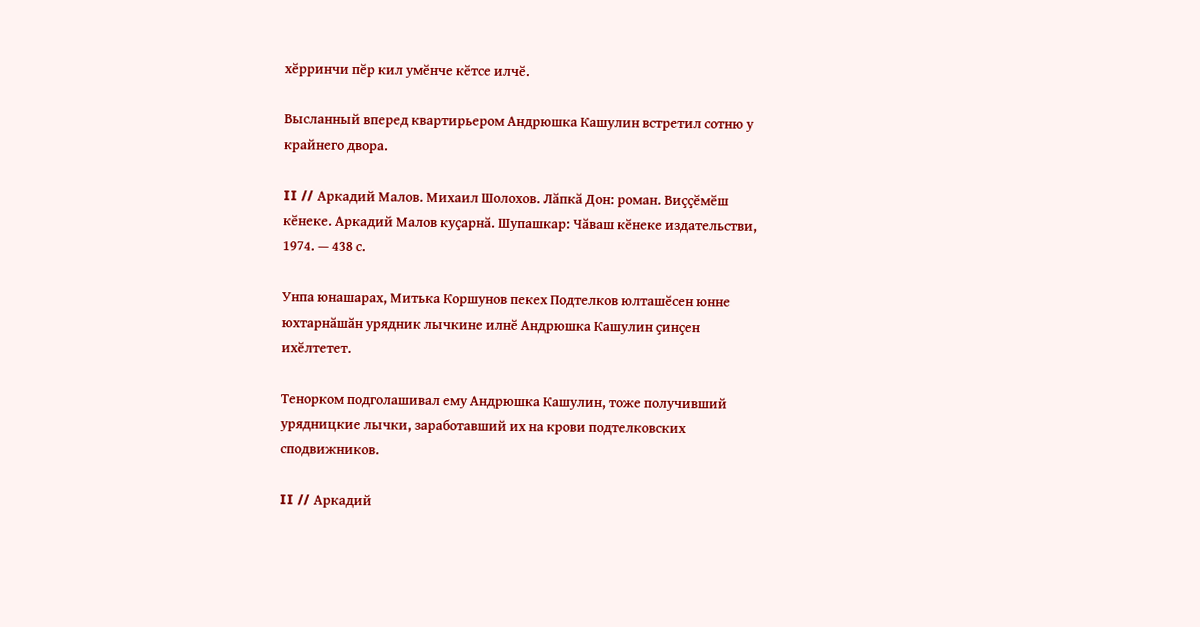хӗрринчи пӗр кил умӗнче кӗтсе илчӗ.

Высланный вперед квартирьером Андрюшка Кашулин встретил сотню у крайнего двора.

II // Аркадий Малов. Михаил Шолохов. Лӑпкӑ Дон: роман. Виҫҫӗмӗш кӗнеке. Аркадий Малов куҫарнӑ. Шупашкар: Чӑваш кӗнеке издательстви, 1974. — 438 с.

Унпа юнашарах, Митька Коршунов пекех Подтелков юлташӗсен юнне юхтарнӑшӑн урядник лычкине илнӗ Андрюшка Кашулин ҫинҫен ихӗлтетет.

Тенорком подголашивал ему Андрюшка Кашулин, тоже получивший урядницкие лычки, заработавший их на крови подтелковских сподвижников.

II // Аркадий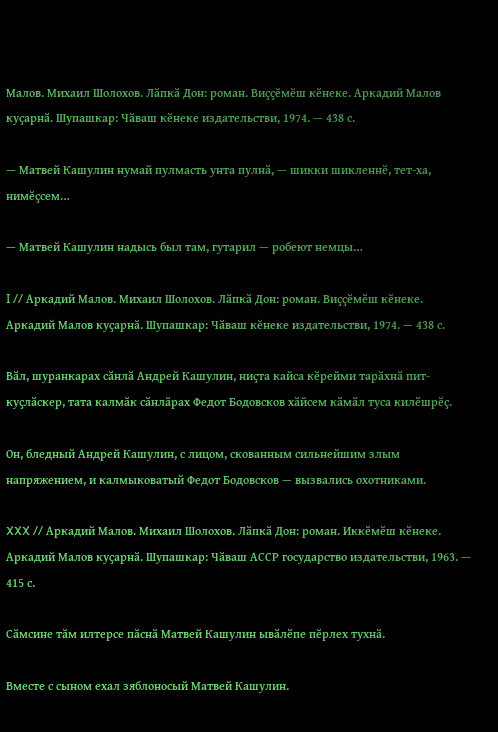Малов. Михаил Шолохов. Лӑпкӑ Дон: роман. Виҫҫӗмӗш кӗнеке. Аркадий Малов куҫарнӑ. Шупашкар: Чӑваш кӗнеке издательстви, 1974. — 438 с.

— Матвей Кашулин нумай пулмасть унта пулнӑ, — шикки шикленнӗ, тет-ха, нимӗҫсем…

— Матвей Кашулин надысь был там, гутарил — робеют немцы…

I // Аркадий Малов. Михаил Шолохов. Лӑпкӑ Дон: роман. Виҫҫӗмӗш кӗнеке. Аркадий Малов куҫарнӑ. Шупашкар: Чӑваш кӗнеке издательстви, 1974. — 438 с.

Вӑл, шуранкарах сӑнлӑ Андрей Кашулин, ниҫта кайса кӗрейми тарӑхнӑ пит-куҫлӑскер, тата калмӑк сӑнлӑрах Федот Бодовсков хӑйсем кӑмӑл туса килӗшрӗҫ.

Он, бледный Андрей Кашулин, с лицом, скованным сильнейшим злым напряжением, и калмыковатый Федот Бодовсков — вызвались охотниками.

XXX // Аркадий Малов. Михаил Шолохов. Лӑпкӑ Дон: роман. Иккӗмӗш кӗнеке. Аркадий Малов куҫарнӑ. Шупашкар: Чӑваш АССР государство издательстви, 1963. — 415 с.

Сӑмсине тӑм илтерсе пӑснӑ Матвей Кашулин ывӑлӗпе пӗрлех тухнӑ.

Вместе с сыном ехал зяблоносый Матвей Кашулин.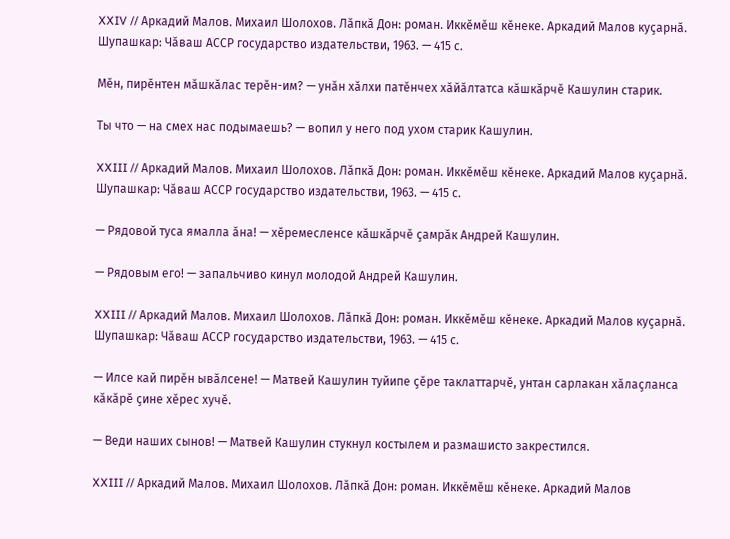XXIV // Аркадий Малов. Михаил Шолохов. Лӑпкӑ Дон: роман. Иккӗмӗш кӗнеке. Аркадий Малов куҫарнӑ. Шупашкар: Чӑваш АССР государство издательстви, 1963. — 415 с.

Мӗн, пирӗнтен мӑшкӑлас терӗн-им? — унӑн хӑлхи патӗнчех хӑйӑлтатса кӑшкӑрчӗ Кашулин старик.

Ты что — на смех нас подымаешь? — вопил у него под ухом старик Кашулин.

XXIII // Аркадий Малов. Михаил Шолохов. Лӑпкӑ Дон: роман. Иккӗмӗш кӗнеке. Аркадий Малов куҫарнӑ. Шупашкар: Чӑваш АССР государство издательстви, 1963. — 415 с.

— Рядовой туса ямалла ӑна! — хӗремесленсе кӑшкӑрчӗ ҫамрӑк Андрей Кашулин.

— Рядовым его! — запальчиво кинул молодой Андрей Кашулин.

XXIII // Аркадий Малов. Михаил Шолохов. Лӑпкӑ Дон: роман. Иккӗмӗш кӗнеке. Аркадий Малов куҫарнӑ. Шупашкар: Чӑваш АССР государство издательстви, 1963. — 415 с.

— Илсе кай пирӗн ывӑлсене! — Матвей Кашулин туйипе ҫӗре таклаттарчӗ, унтан сарлакан хӑлаҫланса кӑкӑрӗ ҫине хӗрес хучӗ.

— Веди наших сынов! — Матвей Кашулин стукнул костылем и размашисто закрестился.

XXIII // Аркадий Малов. Михаил Шолохов. Лӑпкӑ Дон: роман. Иккӗмӗш кӗнеке. Аркадий Малов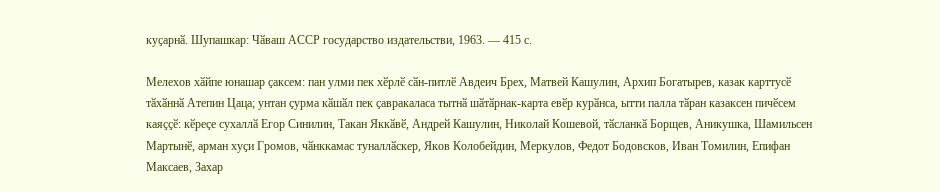куҫарнӑ. Шупашкар: Чӑваш АССР государство издательстви, 1963. — 415 с.

Мелехов хӑйпе юнашар ҫаксем: пан улми пек хӗрлӗ сӑн-питлӗ Авдеич Брех, Матвей Кашулин, Архип Богатырев, казак карттусӗ тӑхӑннӑ Атепин Цаца; унтан ҫурма кӑшӑл пек ҫавракаласа тытнӑ шӑтӑрнак-карта евӗр курӑнса, ытти палла тӑран казаксен пичӗсем каяҫҫӗ: кӗреҫе сухаллӑ Егор Синилин, Такан Яккӑвӗ, Андрей Кашулин, Николай Кошевой, тӑсланкӑ Борщев, Аникушка, Шамильсен Мартынӗ, арман хуҫи Громов, чӑнккамас туналлӑскер, Яков Колобейдин, Меркулов, Федот Бодовсков, Иван Томилин, Епифан Максаев, Захар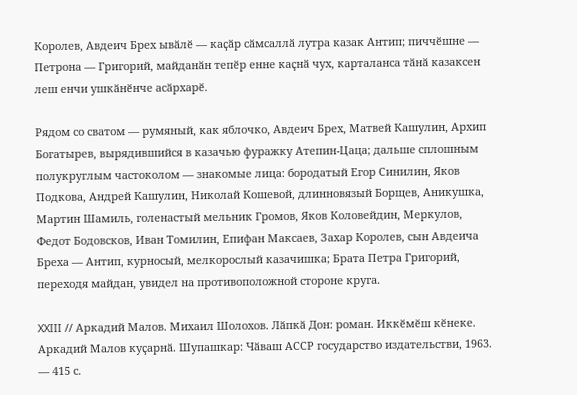Королев, Авдеич Брех ывӑлӗ — каҫӑр сӑмсаллӑ лутра казак Антип; пиччӗшне — Петрона — Григорий, майданӑн тепӗр енне каҫнӑ чух, карталанса тӑнӑ казаксен леш енчи ушкӑнӗнче асӑрхарӗ.

Рядом со сватом — румяный, как яблочко, Авдеич Брех, Матвей Кашулин, Архип Богатырев, вырядившийся в казачью фуражку Атепин-Цаца; дальше сплошным полукруглым частоколом — знакомые лица: бородатый Егор Синилин, Яков Подкова, Андрей Кашулин, Николай Кошевой, длинновязый Борщев, Аникушка, Мартин Шамиль, голенастый мельник Громов, Яков Коловейдин, Меркулов, Федот Бодовсков, Иван Томилин, Епифан Максаев, Захар Королев, сын Авдеича Бреха — Антип, курносый, мелкорослый казачишка; Брата Петра Григорий, переходя майдан, увидел на противоположной стороне круга.

XXIII // Аркадий Малов. Михаил Шолохов. Лӑпкӑ Дон: роман. Иккӗмӗш кӗнеке. Аркадий Малов куҫарнӑ. Шупашкар: Чӑваш АССР государство издательстви, 1963. — 415 с.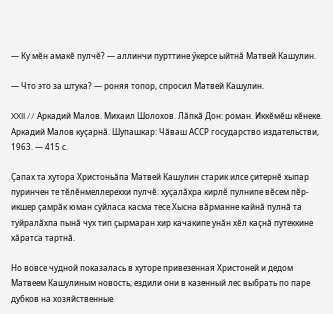— Ку мӗн амакӗ пулчӗ? — аллинчи пурттине ӳкерсе ыйтнӑ Матвей Кашулин.

— Что это за штука? — роняя топор, спросил Матвей Кашулин.

XXII // Аркадий Малов. Михаил Шолохов. Лӑпкӑ Дон: роман. Иккӗмӗш кӗнеке. Аркадий Малов куҫарнӑ. Шупашкар: Чӑваш АССР государство издательстви, 1963. — 415 с.

Ҫапах та хутора Христоньӑпа Матвей Кашулин старик илсе ҫитернӗ хыпар пуринчен те тӗлӗнмеллереххи пулчӗ: хуҫалӑхра кирлӗ пулнипе вӗсем пӗр-икшер ҫамрӑк юман суйласа касма тесе Хысна вӑрманне кайнӑ пулнӑ та туйралӑхпа пынӑ чух тип ҫырмаран хир качакипе унӑн хӗл каҫнӑ путеккине хӑратса тартнӑ.

Но вовсе чудной показалась в хуторе привезенная Христоней и дедом Матвеем Кашулиным новость; ездили они в казенный лес выбрать по паре дубков на хозяйственные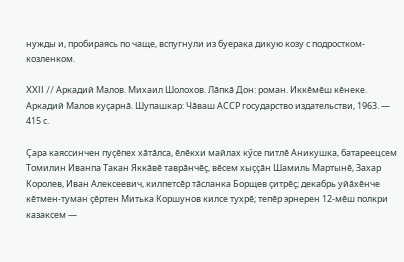нужды и, пробираясь по чаще, вспугнули из буерака дикую козу с подростком-козленком.

XXII // Аркадий Малов. Михаил Шолохов. Лӑпкӑ Дон: роман. Иккӗмӗш кӗнеке. Аркадий Малов куҫарнӑ. Шупашкар: Чӑваш АССР государство издательстви, 1963. — 415 с.

Ҫара каяссинчен пуҫӗпех хӑтӑлса, ӗлӗкхи майлах кӳсе питлӗ Аникушка, батареецсем Томилин Иванпа Такан Яккӑвӗ таврӑнчӗҫ, вӗсем хыҫҫӑн Шамиль Мартынӗ, Захар Королев, Иван Алексеевич, килпетсӗр тӑсланка Борщев ҫитрӗҫ; декабрь уйӑхӗнче кӗтмен-туман ҫӗртен Митька Коршунов килсе тухрӗ; тепӗр эрнерен 12-мӗш полкри казаксем —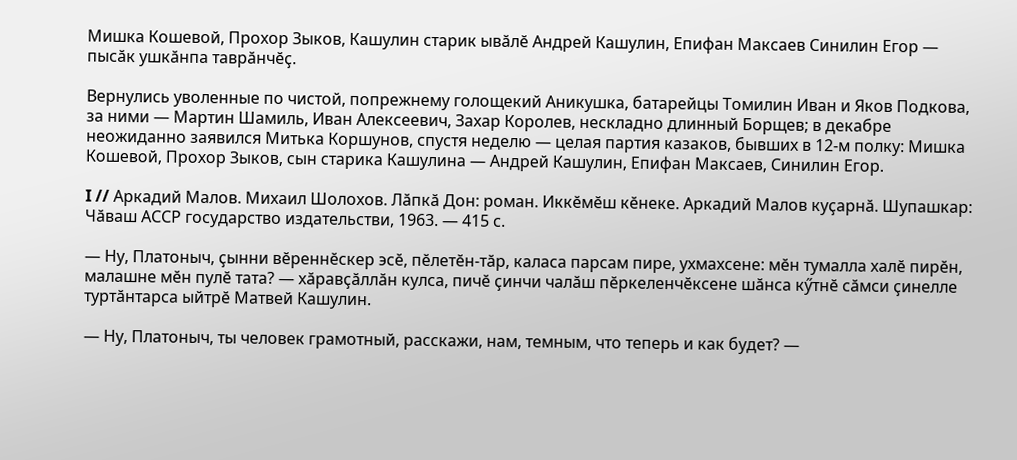Мишка Кошевой, Прохор Зыков, Кашулин старик ывӑлӗ Андрей Кашулин, Епифан Максаев Синилин Егор — пысӑк ушкӑнпа таврӑнчӗҫ.

Вернулись уволенные по чистой, попрежнему голощекий Аникушка, батарейцы Томилин Иван и Яков Подкова, за ними — Мартин Шамиль, Иван Алексеевич, Захар Королев, нескладно длинный Борщев; в декабре неожиданно заявился Митька Коршунов, спустя неделю — целая партия казаков, бывших в 12-м полку: Мишка Кошевой, Прохор Зыков, сын старика Кашулина — Андрей Кашулин, Епифан Максаев, Синилин Егор.

I // Аркадий Малов. Михаил Шолохов. Лӑпкӑ Дон: роман. Иккӗмӗш кӗнеке. Аркадий Малов куҫарнӑ. Шупашкар: Чӑваш АССР государство издательстви, 1963. — 415 с.

— Ну, Платоныч, ҫынни вӗреннӗскер эсӗ, пӗлетӗн-тӑр, каласа парсам пире, ухмахсене: мӗн тумалла халӗ пирӗн, малашне мӗн пулӗ тата? — хӑравҫӑллӑн кулса, пичӗ ҫинчи чалӑш пӗркеленчӗксене шӑнса кӳтнӗ сӑмси ҫинелле туртӑнтарса ыйтрӗ Матвей Кашулин.

— Ну, Платоныч, ты человек грамотный, расскажи, нам, темным, что теперь и как будет? —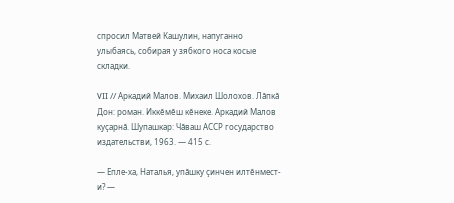спросил Матвей Кашулин, напуганно улыбаясь, собирая у зябкого носа косые складки.

VII // Аркадий Малов. Михаил Шолохов. Лӑпкӑ Дон: роман. Иккӗмӗш кӗнеке. Аркадий Малов куҫарнӑ. Шупашкар: Чӑваш АССР государство издательстви, 1963. — 415 с.

— Епле-ха, Наталья, упӑшку ҫинчен илтӗнмест-и? —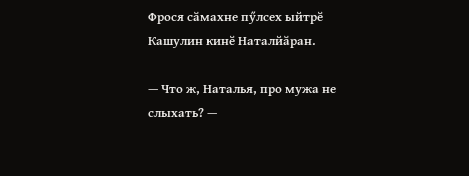Фрося сӑмахне пӳлсех ыйтрӗ Кашулин кинӗ Наталйӑран.

— Что ж, Наталья, про мужа не слыхать? —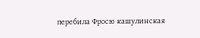перебила Фросю кашулинская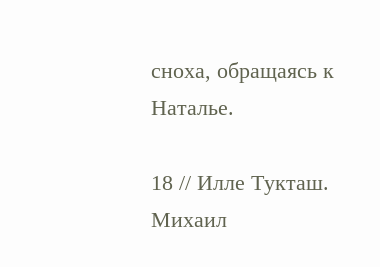сноха, обращаясь к Наталье.

18 // Илле Тукташ. Михаил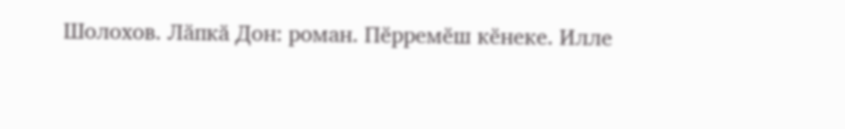Шолохов. Лӑпкӑ Дон: роман. Пӗрремӗш кӗнеке. Илле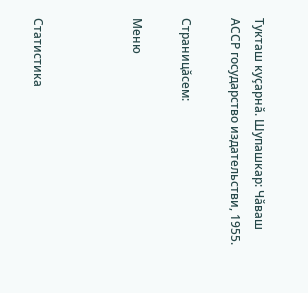Тукташ куҫарнӑ. Шупашкар: Чӑваш АССР государство издательстви, 1955.

Страницăсем:

Меню



Статистика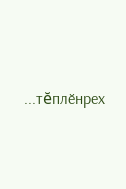...тĕплӗнрех